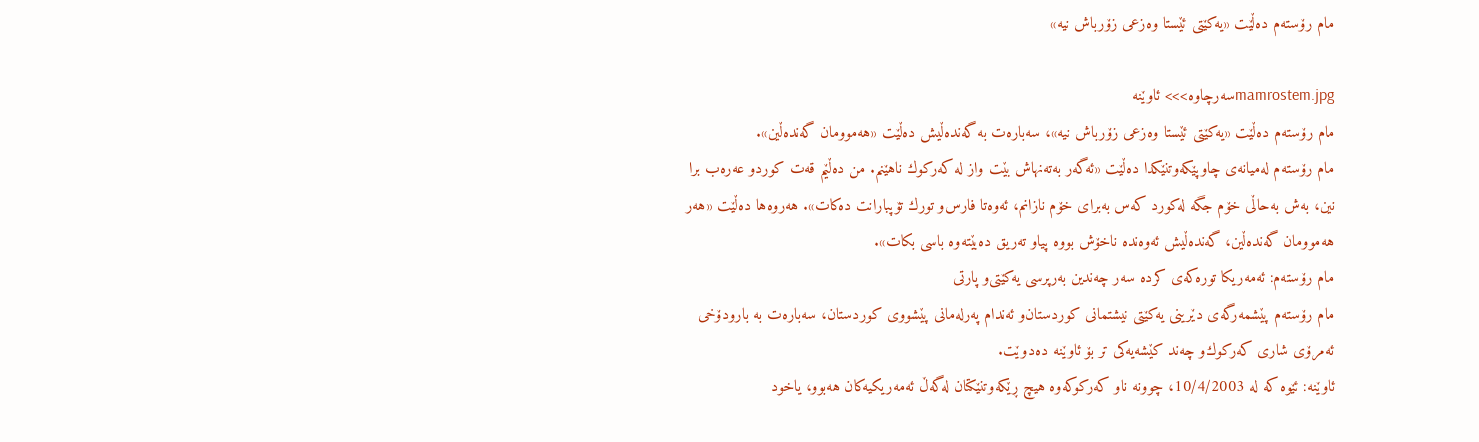مام رۆسته‌م ده‌ڵێت «یه‌كێتی‌ ئێستا وه‌زعی‌ زۆرباش نیه‌»

mamrostem.jpgسه‌رچاوه‌>>> ئاوێنه‌
مام رۆسته‌م ده‌ڵێت «یه‌كێتی‌ ئێستا وه‌زعی‌ زۆرباش نیه‌»، سه‌باره‌ت به‌ گه‌نده‌ڵیش ده‌ڵێت «هه‌موومان گه‌نده‌ڵین».
مام رۆسته‌م له‌میانه‌ی‌ چاوپێكه‌وتنێكدا ده‌ڵێت «ئه‌گه‌ر به‌ته‌نهاش بێت واز له‌ كه‌ركوك ناهێنم. من ده‌ڵێم قه‌ت كورد‌و عه‌ره‌ب برا نین، به‌ش به‌حاڵی‌ خۆم جگه‌ له‌كورد كه‌س به‌برای‌ خۆم نازانم، ئه‌وه‌تا فارس‌و تورك تۆپبارانت ده‌كات». هه‌روه‌ها ده‌ڵێت «هه‌ر هه‌موومان گه‌نده‌ڵین، گه‌نده‌ڵیش ئه‌وه‌نده‌ ناخۆش بووه‌ پیاو ته‌ریق ده‌بێته‌وه‌ باسی‌ بكات».
مام رۆسته‌م: ئه‌مه‌ریكا توره‌كه‌ی‌ كرده‌ سه‌ر چه‌ندین به‌رپرسی‌ یه‌كێتی‌‌و پارتی‌
مام رۆسته‌م پێشمه‌رگه‌ی‌ دێرینی‌ یه‌كێتی‌ نیشتمانی‌ كوردستان‌و ئه‌ندام په‌رله‌مانی‌ پێشووی‌ كوردستان، سه‌باره‌ت به‌ بارودۆخی‌ ئه‌مرۆی‌ شاری‌ كه‌ركوك‌و چه‌ند كێشه‌یه‌كی‌ تر بۆ ئاوێنه‌ ده‌دوێت.
ئاوێنه‌: ئێوه‌ كه‌ له‌ 10/4/2003، چوونه‌ ناو كه‌ركوكه‌وه‌ هیچ ڕێكه‌وتنێكتان له‌گه‌ڵ ئه‌مه‌ریكیه‌كان هه‌بوو، یاخود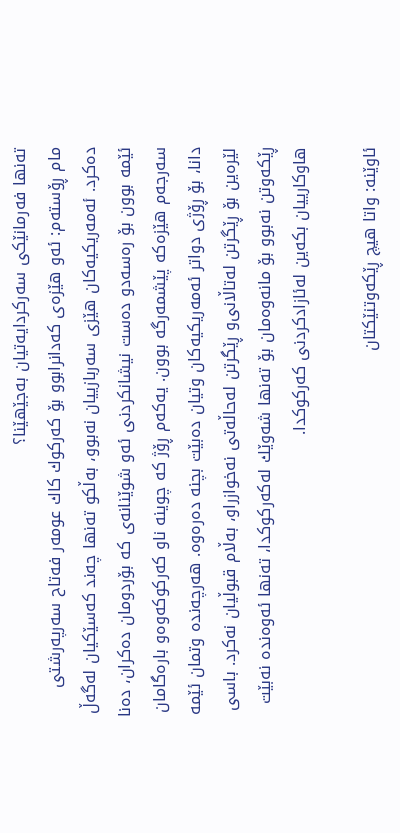ته‌نها فه‌رمانێكی‌ سه‌ركردایه‌تیان به‌جێهێنا؟
مام ڕۆسته‌م: ئه‌و هێزه‌ی‌ كه‌دانرابوو بۆ كه‌ركوك كاك عومه‌ر فه‌تاح سه‌رپه‌رشتی‌ ده‌كرد. ئه‌مه‌ریكیه‌كان هێزی‌ سه‌ربازییان نه‌بوو، به‌ڵكو ته‌نها چه‌ند كه‌سێكیان له‌گه‌ڵ ئێمه‌ بوون بۆ ره‌سه‌دو ده‌ست نیشانكردنی‌ ئه‌و شوێنانه‌ی‌ كه‌ بۆردومان ده‌كران، ده‌نا سه‌رجه‌م هێزه‌كه‌ پێشمه‌رگه‌ بوون. یه‌كه‌م ڕۆژ كه‌ چوینه‌ ناو كه‌ركوكه‌وه‌و باره‌گامان دانا، بۆ ڕۆژی‌ دواتر ئه‌مه‌ریكیه‌كان وتیان ده‌بێت بچنه‌ ده‌ره‌وه‌. هه‌رچه‌نده‌ وتمان ئێمه‌ لێره‌ین بۆ ڕێگرتن له‌تاڵانی‌‌و ڕێگرتن له‌حاڵه‌تی‌ نه‌خوازراو، به‌ڵام قبوڵیان نه‌كرد. باسی‌ ڕێكه‌وتن نه‌بوو بۆ مانه‌وه‌مان بۆ ته‌نها شه‌وێك له‌كه‌ركوكدا، ته‌نها ئه‌وه‌نده‌ نه‌بێت هاوكارییان بكه‌ین له‌ئازادكردنی‌ كه‌ركوكدا.

ئاوێنه‌: واتا هیچ ڕێكه‌وتنێكتان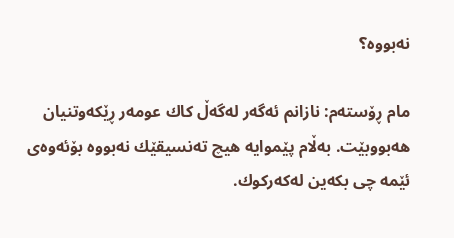نه‌بووه‌؟

مام ڕۆسته‌م: نازانم ئه‌گه‌ر له‌گه‌ڵ كاك عومه‌ر ڕێكه‌وتنیان هه‌بووبێت. به‌ڵام پێموایه‌ هیچ ته‌نسیقێك نه‌بووه‌ بۆئه‌وه‌ی‌ ئێمه‌ چی‌ بكه‌ین له‌كه‌ركوك.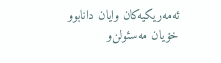ئه‌مه‌ریكیه‌كان وایان دانابوو خۆیان مه‌سئولن‌و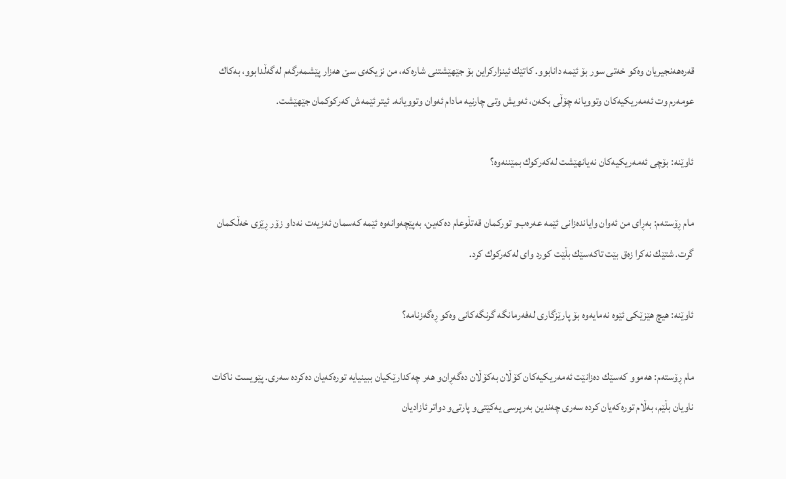قه‌ره‌هه‌نجیریان وه‌كو خه‌تی‌ سور بۆ ئێمه‌ دانابوو. كاتێك ئینزاركراین بۆ جێهێشتنی‌ شاره‌كه‌، من نزیكه‌ی‌ سێ‌ هه‌زار پێشمه‌رگه‌م له‌گه‌ڵدابوو، به‌كاك عومه‌رم وت ئه‌مه‌ریكیه‌كان وتوویانه‌ چۆڵی‌ بكه‌ن، ئه‌ویش وتی‌ چارنیه‌ مادام ئه‌وان وتوویانه‌. ئیتر ئێمه‌ش كه‌ركوكمان جێهێشت.

ئاوێنه‌: بۆچی‌ ئه‌مه‌ریكیه‌كان نه‌یانهێشت له‌كه‌ركوك بمێننه‌وه‌؟

مام ڕۆسته‌م: به‌ڕای‌ من ئه‌وان وایانده‌زانی‌ ئێمه‌ عه‌ره‌ب‌و توركمان قه‌تڵوعام ده‌كه‌ین، به‌پێچه‌وانه‌وه‌ ئێمه‌ كه‌سمان ئه‌زیه‌ت نه‌داو زۆر ڕێزی‌ خه‌ڵكمان گرت. شتێك نه‌كرا زه‌ق بێت تاكه‌سێك بڵێت كورد وای‌ له‌كه‌ركوك كرد.

ئاوێنه‌: هیچ هێزێكی‌ ئێوه‌ نه‌مایه‌وه‌ بۆ پارێزگاری‌ له‌فه‌رمانگه‌ گرنگه‌كانی‌ وه‌كو ڕه‌گه‌زنامه‌؟

مام ڕۆسته‌م: هه‌موو كه‌سێك ده‌زانێت ئه‌مه‌ریكیه‌كان كۆڵان به‌كۆڵان ده‌گه‌ڕان‌و هه‌ر چه‌كدارێكیان ببینیایه‌ توره‌كه‌یان ده‌كرده‌ سه‌ری‌. پێویست ناكات ناویان بڵێم، به‌ڵام توره‌كه‌یان كرده‌ سه‌ری‌ چه‌ندین به‌رپرسی‌ یه‌كێتی‌‌و پارتی‌‌و دواتر ئازادیان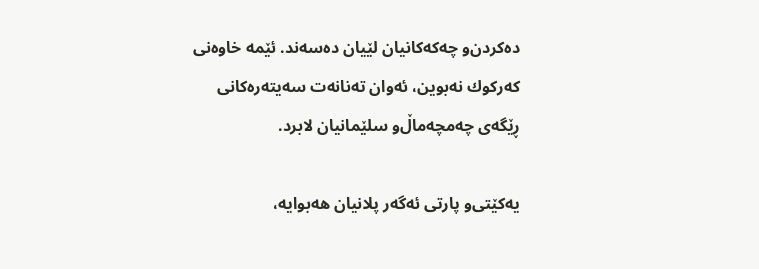ده‌كردن‌و چه‌كه‌كانیان لێیان ده‌سه‌ند. ئێمه‌ خاوه‌نی‌ كه‌ركوك نه‌بوین، ئه‌وان ته‌نانه‌ت سه‌یته‌ره‌كانی‌ ڕێگه‌ی‌ چه‌مچه‌ماڵ‌و سلێمانیان لابرد.

یه‌كێتی‌‌و پارتی‌ ئه‌گه‌ر پلانیان هه‌بوایه‌،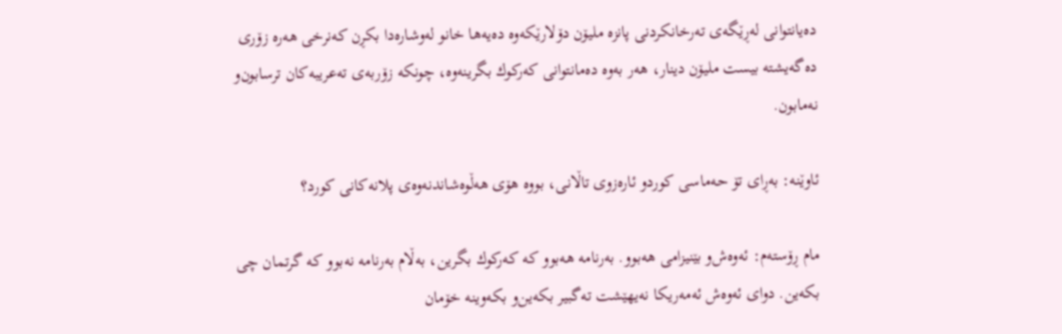ده‌یانتوانی‌ له‌ڕێگه‌ی‌ ته‌رخانكردنی‌ پانزه‌ ملیۆن دۆلارێكه‌وه‌ ده‌یه‌ها خانو له‌وشاره‌دا بكڕن كه‌نرخی‌ هه‌ره‌ زۆری‌ ده‌گه‌یشته‌ بیست ملیۆن دینار، هه‌ر به‌وه‌ ده‌مانتوانی‌ كه‌ركوك بگرینه‌وه‌، چونكه‌ زۆربه‌ی‌ ته‌عریبه‌كان ترسابون‌و نه‌مابون.

ئاوێنه‌: به‌ڕای‌ تۆ حه‌ماسی‌ كوردو ئاره‌زوی‌ تاڵانی‌، بووه‌ هۆی‌ هه‌ڵوه‌شاندنه‌وه‌ی‌ پلانه‌كانی‌ كورد؟

مام ڕۆسته‌م: ئه‌وه‌ش‌و بێنیزامی‌ هه‌بوو. به‌رنامه‌ هه‌بوو كه‌ كه‌ركوك بگرین، به‌ڵام به‌رنامه‌ نه‌بوو كه‌ گرتمان چی‌ بكه‌ین. دوای‌ ئه‌وه‌ش ئه‌مه‌ریكا نه‌یهێشت ته‌گبیر بكه‌ین‌و بكه‌وینه‌ خۆمان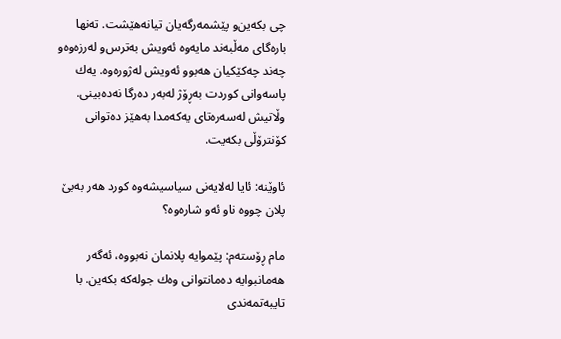چی‌ بكه‌ین‌و پێشمه‌رگه‌یان تیانه‌هێشت. ته‌نها باره‌گای‌ مه‌ڵبه‌ند مایه‌وه‌ ئه‌ویش به‌ترس‌و له‌رزه‌وه‌و چه‌ند چه‌كێكیان هه‌بوو ئه‌ویش له‌ژوره‌وه‌. یه‌ك پاسه‌وانی‌ كوردت به‌ڕۆژ له‌به‌ر ده‌رگا نه‌ده‌بینی‌. وڵاتیش له‌سه‌ره‌تای‌ یه‌كه‌مدا به‌هێز ده‌توانی‌ كۆنترۆڵی‌ بكه‌یت.

ئاوێنه‌: ئایا له‌لایه‌نی‌ سیاسیشه‌وه‌ كورد هه‌ر به‌بێ‌ پلان چووه‌ ناو ئه‌و شاره‌وه‌؟

مام ڕۆسته‌م: پێموایه‌ پلانمان نه‌بووه‌، ئه‌گه‌ر هه‌مانبوایه‌ ده‌مانتوانی‌ وه‌ك جوله‌كه‌ بكه‌ین. با تایبه‌تمه‌ندی‌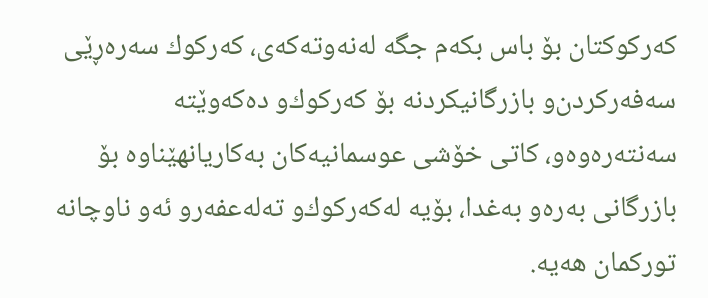كه‌ركوكتان بۆ باس بكه‌م جگه‌ له‌نه‌وته‌كه‌ی‌، كه‌ركوك سه‌ره‌ڕێی‌ سه‌فه‌ركردن‌و بازرگانیكردنه‌ بۆ كه‌ركوك‌و ده‌كه‌وێته‌ سه‌نته‌ره‌وه‌‌و، كاتی‌ خۆشی‌ عوسمانیه‌كان به‌كاریانهێناوه‌ بۆ بازرگانی‌ به‌ره‌و به‌غدا، بۆیه‌ له‌كه‌ركوك‌و ته‌له‌عفه‌رو ئه‌و ناوچانه‌ توركمان هه‌یه‌.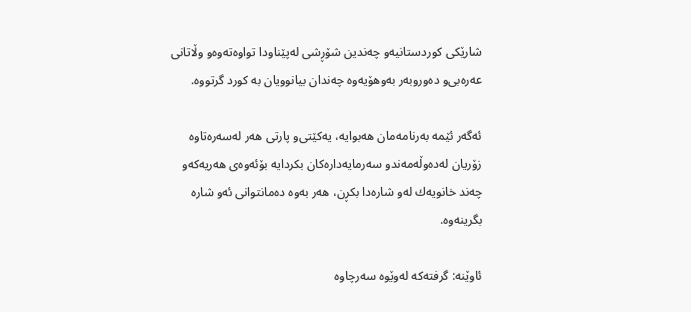شارێكی‌ كوردستانیه‌و چه‌ندین شۆڕشی‌ له‌پێناودا تواوه‌ته‌وه‌و وڵاتانی‌ عه‌ره‌بی‌‌و ده‌وروبه‌ر به‌وهۆیه‌وه‌ چه‌ندان بیانوویان به‌ كورد گرتووه‌.

ئه‌گه‌ر ئێمه‌ به‌رنامه‌مان هه‌بوایه‌، یه‌كێتی‌‌و پارتی‌ هه‌ر له‌سه‌ره‌تاوه‌ زۆریان له‌ده‌وڵه‌مه‌ندو سه‌رمایه‌داره‌كان بكردایه‌ بۆئه‌وه‌ی‌ هه‌ریه‌كه‌و چه‌ند خانویه‌ك له‌و شاره‌دا بكڕن، هه‌ر به‌وه‌ ده‌مانتوانی‌ ئه‌و شاره‌ بگرینه‌وه‌.

ئاوێنه‌: گرفته‌كه‌ له‌وێوه‌ سه‌رچاوه‌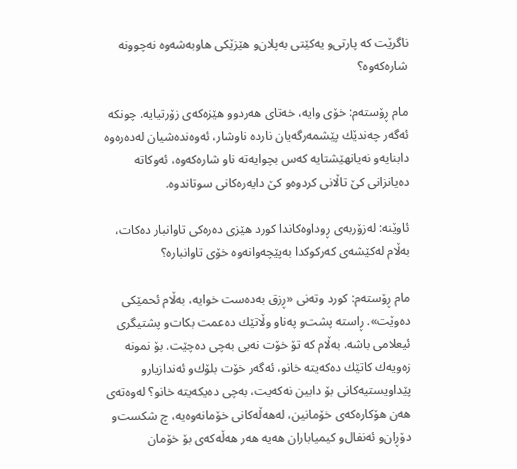ناگرێت كه‌ پارتی‌‌و یه‌كێتی‌ به‌پلان‌و هێزێكی‌ هاوبه‌شه‌وه‌ نه‌چوونه‌ شاره‌كه‌وه‌؟

مام ڕۆسته‌م: خۆی‌ وایه‌، خه‌تای‌ هه‌ردوو هێزه‌كه‌ی‌ زۆرتیایه‌. چونكه‌ ئه‌گه‌ر چه‌ندێك پێشمه‌رگه‌یان نارده‌ ناوشار، ئه‌وه‌نده‌شیان له‌ده‌ره‌وه‌ دابنایه‌و نه‌یانهێشتایه‌ كه‌س بچوایه‌ته‌ ناو شاره‌كه‌وه‌، ئه‌وكاته‌ ده‌یانزانی‌ كێ‌ تاڵانی‌ كردوه‌و كێ‌ دایه‌ره‌كانی‌ سوتاندوه‌.

ئاوێنه‌: له‌زۆربه‌ی‌ ڕوداوه‌كاندا كورد هێزی‌ ده‌ره‌كی‌ تاوانبار ده‌كات، به‌ڵام له‌كێشه‌ی‌ كه‌ركوكدا به‌پێچه‌وانه‌وه‌ خۆی‌ تاوانباره‌؟

مام ڕۆسته‌م: كورد وته‌نی‌ «ڕزق به‌ده‌ست خوایه‌، به‌ڵام ئحمێكی‌ ده‌وێت». ڕاسته‌ پشت‌و په‌ناو وڵاتێك ده‌عمت بكات‌و پشتیگری‌ ئیعلامی‌ باشه‌. به‌ڵام كه‌ تۆ خۆت نه‌بی‌ به‌چی‌ ده‌چێت. بۆ نمونه‌ زه‌ویه‌ك كاتێك ده‌كه‌یته‌ خانو، ئه‌گه‌ر خۆت بلۆك‌و ئه‌ندازیارو پێداویستیه‌كانی‌ بۆ دابین نه‌كه‌یت، به‌چی‌ ده‌یكه‌یته‌ خانو؟ له‌وه‌ته‌ی‌ هه‌ن هۆكاره‌كه‌ی‌ خۆمانین، له‌هه‌ڵه‌كانی‌ خۆمانه‌وه‌یه‌، چ شكست‌و دۆڕان‌و ئه‌نفال‌و كیمیاباران هه‌یه‌ هه‌ر هه‌ڵه‌كه‌ی‌ بۆ خۆمان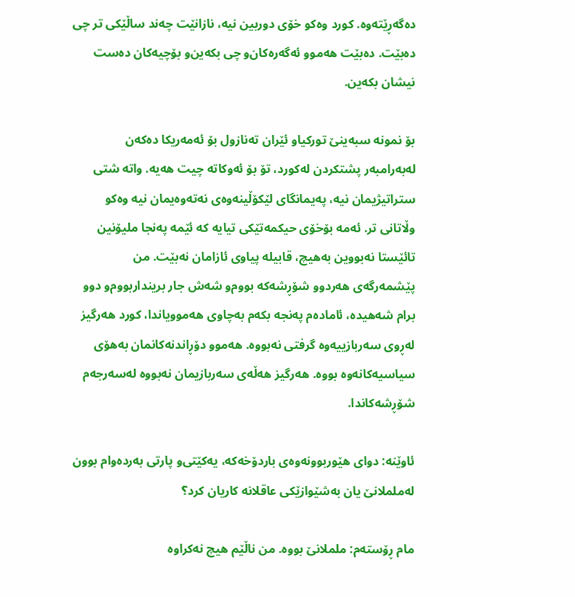ده‌گه‌ڕێته‌وه‌. كورد وه‌كو خۆی‌ دوربین نیه‌، نازانێت چه‌ند ساڵێكی‌ تر چی‌ ده‌بێت. ده‌بێت هه‌موو ئه‌گه‌ره‌كان‌و چی‌ بكه‌ین‌و بۆچیه‌كان ده‌ست نیشان بكه‌ین.

بۆ نمونه‌ سبه‌ینێ‌ توركیاو ئێران ته‌نازول بۆ ئه‌مه‌ریكا ده‌كه‌ن له‌به‌رامبه‌ر پشتكردن له‌كورد، تۆ بۆ ئه‌وكاته‌ چیت هه‌یه‌. واته‌ شتی‌ ستراتیژیمان نیه‌، په‌یمانگای‌ لێكۆڵینه‌وه‌ی‌ نه‌ته‌وه‌یمان نیه‌ وه‌كو وڵاتانی‌ تر. ئه‌مه‌ بۆخۆی‌ حیكمه‌تێكی‌ تیایه‌ كه‌ ئێمه‌ په‌نجا ملیۆنین تائێستا نه‌بووین به‌هیچ، قابیله‌ پیاوی‌ ئازامان نه‌بێت. من پێشمه‌رگه‌ی‌ هه‌ردوو شۆڕشه‌كه‌ بووم‌و شه‌ش جار برینداربووم‌و دوو برام شه‌هیده‌، ئاماده‌م په‌نجه‌ بكه‌م به‌چاوی‌ هه‌موویاندا، كورد هه‌رگیز له‌ڕوی‌ سه‌ربازییه‌وه‌ گرفتی‌ نه‌بووه‌. هه‌موو دۆڕاندنه‌كانمان به‌هۆی‌ سیاسیه‌كانه‌وه‌ بووه‌. هه‌رگیز هه‌ڵه‌ی‌ سه‌ربازیمان نه‌بووه‌ له‌سه‌رجه‌م شۆڕشه‌كاندا.

ئاوێنه‌: دوای‌ هێوربوونه‌وه‌ی‌ باردۆخه‌كه‌، یه‌كێتی‌‌و پارتی‌ به‌رده‌وام بوون له‌ململانێ‌ یان به‌شێوازێكی‌ عاقلانه‌ كاریان كرد؟

مام ڕۆسته‌م: ململانێ‌ بووه‌. من ناڵێم هیچ نه‌كراوه‌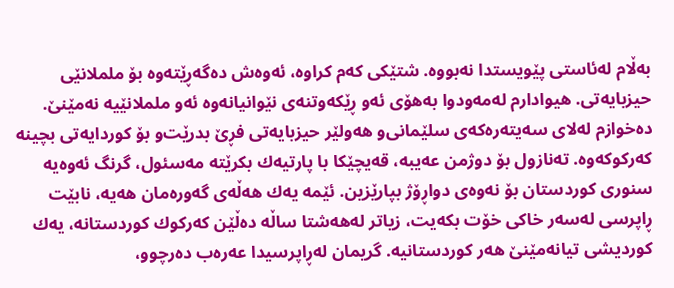به‌ڵام له‌ئاستی‌ پێویستدا نه‌بووه‌. شتێكی‌ كه‌م كراوه‌، ئه‌وه‌ش ده‌گه‌ڕێته‌وه‌ بۆ ململانێی‌ حیزبایه‌تی‌. هیوادارم له‌مه‌ودوا به‌هۆی‌ ئه‌و ڕێكه‌وتنه‌ی‌ نێوانیانه‌وه‌ ئه‌و ململانێیه‌ نه‌مێنێ‌. ده‌خوازم له‌لای‌ سه‌یته‌ره‌كه‌ی‌ سلێمانی‌‌و هه‌ولێر حیزبایه‌تی‌ فڕێ‌ بدرێت‌و بۆ كوردایه‌تی‌ بچینه‌ كه‌ركوكه‌وه‌. ته‌نازول بۆ دوژمن عه‌یبه‌، قه‌یچێكا با پارتیه‌ك بكرێته‌ مه‌سئول، گرنگ ئه‌وه‌یه‌ سنوری‌ كوردستان بۆ نه‌وه‌ی‌ دواڕۆژ بپارێزین. ئێمه‌ یه‌ك هه‌ڵه‌ی‌ گه‌وره‌مان هه‌یه‌، نابێت ڕاپرسی‌ له‌سه‌ر خاكی‌ خۆت بكه‌یت، زیاتر له‌هه‌شتا ساڵه‌ ده‌ڵێن كه‌ركوك كوردستانه‌، یه‌ك كوردیشی‌ تیانه‌مێنێ‌ هه‌ر كوردستانیه‌. گریمان له‌ڕاپرسیدا عه‌ره‌ب ده‌رچوو،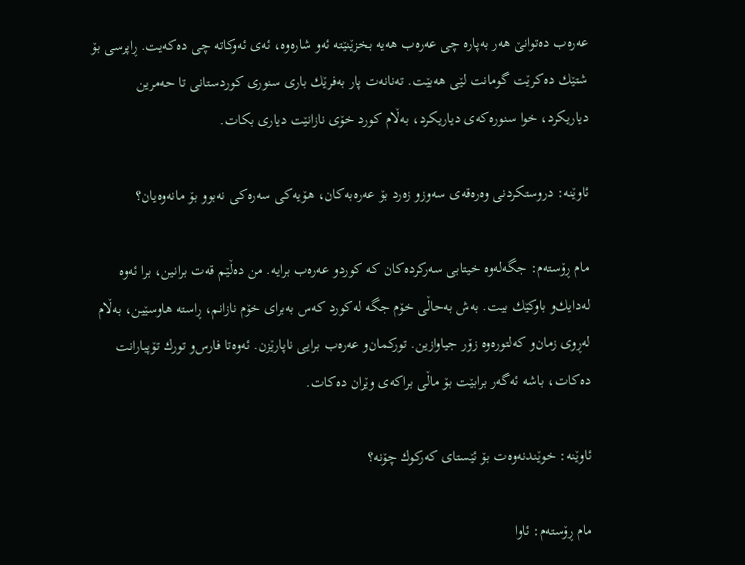عه‌ره‌ب ده‌توانێ‌ هه‌ر به‌پاره‌ چی‌ عه‌ره‌ب هه‌یه‌ بخزێنێته‌ ئه‌و شاره‌وه‌، ئه‌ی‌ ئه‌وكاته‌ چی‌ ده‌كه‌یت. ڕاپرسی‌ بۆ شتێك ده‌كرێت گومانت لێی‌ هه‌بێت. ته‌نانه‌ت پار به‌فرێك باری‌ سنوری‌ كوردستانی‌ تا حه‌مرین دیاریكرد، خوا سنوره‌كه‌ی‌ دیاریكرد، به‌ڵام كورد خۆی‌ نازانێت دیاری‌ بكات.

ئاوێنه‌: دروستكردنی‌ وه‌ره‌قه‌ی‌ سه‌وزو زه‌رد بۆ عه‌ره‌به‌كان، هۆیه‌كی‌ سه‌ره‌كی‌ نه‌بوو بۆ مانه‌وه‌یان؟

مام ڕۆسته‌م: جگه‌له‌وه‌ خیتابی‌ سه‌ركرده‌كان كه‌ كوردو عه‌ره‌ب برایه‌. من ده‌ڵێم قه‌ت برانین، برا ئه‌وه‌ له‌دایك‌و باوكێك بیت. به‌ش به‌حاڵی‌ خۆم جگه‌ له‌كورد كه‌س به‌برای‌ خۆم نازانم، ڕاسته‌ هاوسێین، به‌ڵام له‌ڕوی‌ زمان‌و كه‌لتوره‌وه‌ زۆر جیاوازین. توركمان‌و عه‌ره‌ب برایی‌ ناپارێزن. ئه‌وه‌تا فارس‌و تورك تۆپبارانت ده‌كات، باشه‌ ئه‌گه‌ر برابێت بۆ ماڵی‌ براكه‌ی‌ وێران ده‌كات.

ئاوێنه‌: خوێندنه‌وه‌ت بۆ ئێستای‌ كه‌ركوك چۆنه‌؟

مام ڕۆسته‌م: ئاوا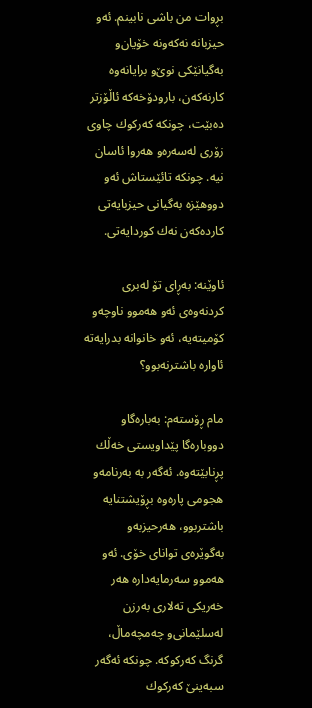بڕوات من باشی‌ نابینم. ئه‌و حیزبانه‌ نه‌كه‌ونه‌ خۆیان‌و به‌گیانێكی‌ نوێ‌‌و برایانه‌وه‌ كارنه‌كه‌ن، بارودۆخه‌كه‌ ئاڵۆزتر ده‌بێت، چونكه‌ كه‌ركوك چاوی‌ زۆری‌ له‌سه‌ره‌‌و هه‌روا ئاسان نیه‌. چونكه‌ تائێستاش ئه‌و دووهێزه‌ به‌گیانی‌ حیزبایه‌تی‌ كارده‌كه‌ن نه‌ك كوردایه‌تی‌.

ئاوێنه‌: به‌ڕای‌ تۆ له‌بری‌ كردنه‌وه‌ی‌ ئه‌و هه‌موو ناوچه‌و كۆمیته‌یه‌، ئه‌و خانوانه‌ بدرایه‌ته‌ ئاواره‌ باشترنه‌بوو؟

مام ڕۆسته‌م: به‌باره‌گاو دووباره‌گا پێداویستی‌ خه‌ڵك پڕنابێته‌وه‌. ئه‌گه‌ر به‌ به‌رنامه‌و هجومی‌ پاره‌وه‌ بڕۆیشتنایه‌ باشتربوو، هه‌رحیزبه‌و به‌گوێره‌ی‌ توانای‌ خۆی‌. ئه‌و هه‌موو سه‌رمایه‌داره‌ هه‌ر خه‌ریكی‌ ته‌لاری‌ به‌رزن له‌سلێمانی‌‌و چه‌مچه‌ماڵ، گرنگ كه‌ركوكه‌. چونكه‌ ئه‌گه‌ر سبه‌ینێ‌ كه‌ركوك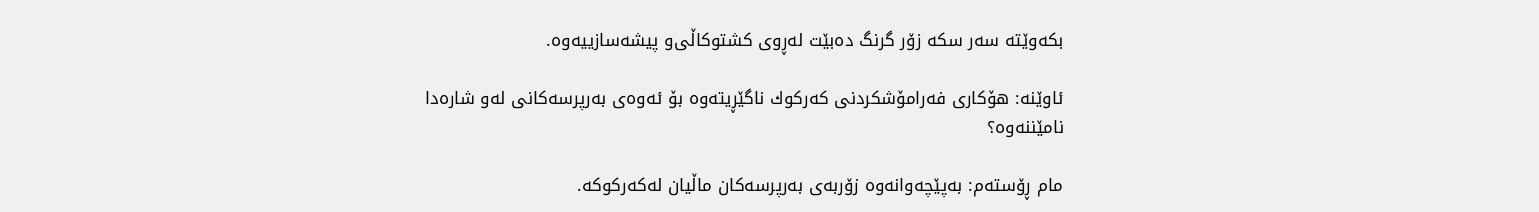بكه‌وێته‌ سه‌ر سكه‌ زۆر گرنگ ده‌بێت له‌ڕوی‌ كشتوكاڵی‌‌و پیشه‌سازییه‌وه‌.

ئاوێنه‌: هۆكاری‌ فه‌رامۆشكردنی‌ كه‌ركوك ناگێڕیته‌وه‌ بۆ ئه‌وه‌ی‌ به‌رپرسه‌كانی‌ له‌و شاره‌دا نامێننه‌وه‌؟

مام ڕۆسته‌م: به‌پێچه‌وانه‌وه‌ زۆربه‌ی‌ به‌رپرسه‌كان ماڵیان له‌كه‌ركوكه‌.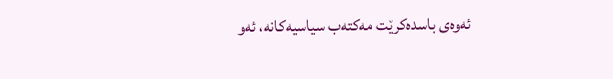ئه‌وه‌ی‌ باسده‌كرێت مه‌كته‌ب سیاسیه‌كانه‌، ئه‌و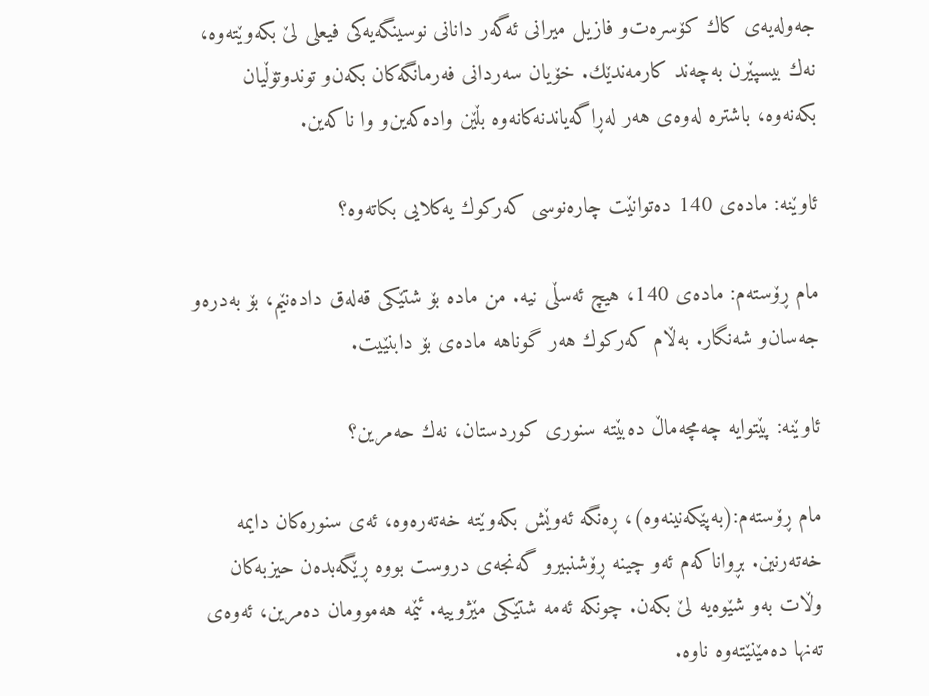جه‌وله‌یه‌ی‌ كاك كۆسره‌ت‌و فازیل میرانی‌ ئه‌گه‌ر دانانی‌ نوسینگه‌یه‌كی‌ فیعلی‌ لێ‌ بكه‌وێته‌وه‌، نه‌ك بیسپێرن به‌چه‌ند كارمه‌ندێك. خۆیان سه‌ردانی‌ فه‌رمانگه‌كان بكه‌ن‌و توندوتۆڵیان بكه‌نه‌وه‌، باشتره‌ له‌وه‌ی‌ هه‌ر له‌ڕاگه‌یاندنه‌كانه‌وه‌ بڵێن واده‌كه‌ین‌و وا ناكه‌ین.

ئاوێنه‌: ماده‌ی‌ 140 ده‌توانێت چاره‌نوسی‌ كه‌ركوك یه‌كلایی‌ بكاته‌وه‌؟

مام ڕۆسته‌م: ماده‌ی‌ 140، هیچ ئه‌سڵی‌ نیه‌. من ماده‌ بۆ شتێكی‌ قه‌له‌ق داده‌نێم، بۆ به‌دره‌و جه‌سان‌و شه‌نگار. به‌ڵام كه‌ركوك هه‌ر گوناهه‌ ماده‌ی‌ بۆ دابنێیت.

ئاوێنه‌: پێتوایه‌ چه‌مچه‌ماڵ ده‌بێته‌ سنوری‌ كوردستان، نه‌ك حه‌مرین؟

مام ڕۆسته‌م:(به‌پێكه‌نینه‌وه‌)، ڕه‌نگه‌ ئه‌وێش بكه‌وێته‌ خه‌ته‌ره‌وه‌، ئه‌ی‌ سنوره‌كان دایمه‌ خه‌ته‌رنین. بڕواناكه‌م ئه‌و چینه‌ ڕۆشنبیرو گه‌نجه‌ی‌ دروست بووه‌ ڕێگه‌بده‌ن حیزبه‌كان وڵات به‌و شێوه‌یه‌ لێ‌ بكه‌ن. چونكه‌ ئه‌مه‌ شتێكی‌ مێژوییه‌. ئێمه‌ هه‌موومان ده‌مرین، ئه‌وه‌ی‌ ته‌نها ده‌مێنێته‌وه‌ ناوه‌.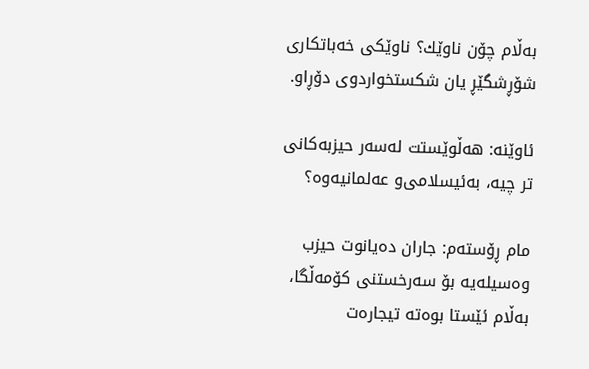به‌ڵام چۆن ناوێك؟ ناوێكی‌ خه‌باتكاری‌ شۆڕشگێڕ یان شكستخواردوی‌ دۆڕاو.

ئاوێنه‌: هه‌ڵوێستت له‌سه‌ر حیزبه‌كانی‌ تر چیه‌، به‌ئیسلامی‌‌و عه‌لمانیه‌وه‌؟

مام ڕۆسته‌م: جاران ده‌یانوت حیزب وه‌سیله‌یه‌ بۆ سه‌رخستنی‌ كۆمه‌ڵگا، به‌ڵام ئێستا بوه‌ته‌ تیجاره‌ت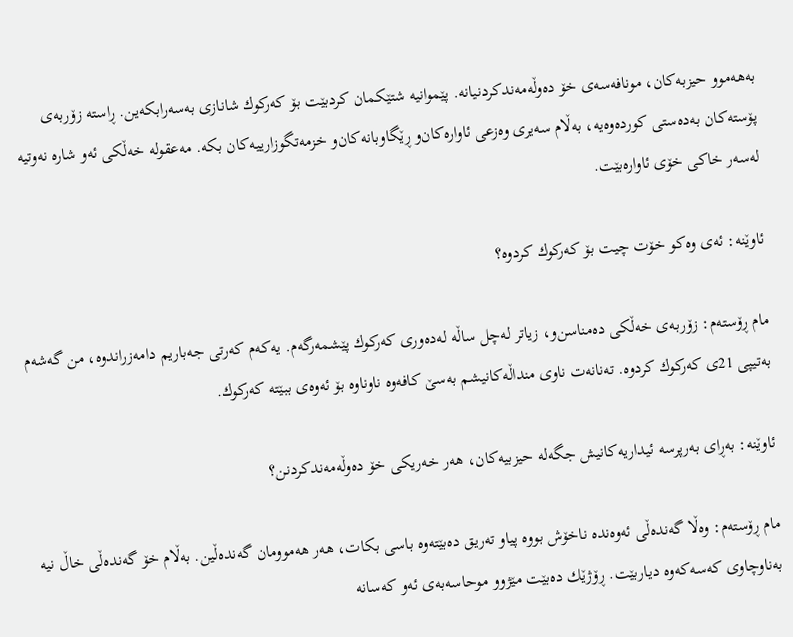به‌هه‌موو حیزبه‌كان، مونافه‌سه‌ی‌ خۆ ده‌وڵه‌مه‌ندكردنیانه‌. پێموانیه‌ شتێكمان كردبێت بۆ كه‌ركوك شانازی‌ به‌سه‌رابكه‌ین. ڕاسته‌ زۆربه‌ی‌ پۆسته‌كان به‌ده‌ستی‌ كورده‌وه‌یه‌، به‌ڵام سه‌یری‌ وه‌زعی‌ ئاواره‌كان‌و ڕێگاوبانه‌كان‌و خزمه‌تگوزارییه‌كان بكه‌. مه‌عقوله‌ خه‌ڵكی‌ ئه‌و شاره‌ نه‌وتیه‌ له‌سه‌ر خاكی‌ خۆی‌ ئاواره‌بێت.

ئاوێنه‌: ئه‌ی‌ وه‌كو خۆت چیت بۆ كه‌ركوك كردوه‌؟

مام ڕۆسته‌م: زۆربه‌ی‌ خه‌ڵكی‌ ده‌مناسن‌و، زیاتر له‌چل ساڵه‌ له‌ده‌وری‌ كه‌ركوك پێشمه‌رگه‌م. یه‌كه‌م كه‌رتی‌ جه‌باریم دامه‌زراندوه‌، من گه‌شه‌م به‌تیپی‌ 21ی‌ كه‌ركوك كردوه‌. ته‌نانه‌ت ناوی‌ منداڵه‌كانیشم به‌سێ‌ كافه‌وه‌ ناوناوه‌ بۆ ئه‌وه‌ی‌ ببێته‌ كه‌ركوك.

ئاوێنه‌: به‌ڕای‌ به‌رپرسه‌‌ ئیداریه‌كانیش جگه‌له‌ حیزبیه‌كان، هه‌ر خه‌ریكی‌ خۆ ده‌وڵه‌مه‌ندكردنن؟

مام ڕۆسته‌م: وه‌ڵا گه‌نده‌ڵی‌ ئه‌وه‌نده‌ ناخۆش بووه‌ پیاو ته‌ریق ده‌بێته‌وه‌ باسی‌ بكات، هه‌ر هه‌موومان گه‌نده‌ڵین. به‌ڵام خۆ گه‌نده‌ڵی‌ خاڵ نیه‌ به‌ناوچاوی‌ كه‌سه‌كه‌وه‌ دیاربێت. ڕۆژێك ده‌بێت مێژوو موحاسه‌به‌ی‌ ئه‌و كه‌سانه‌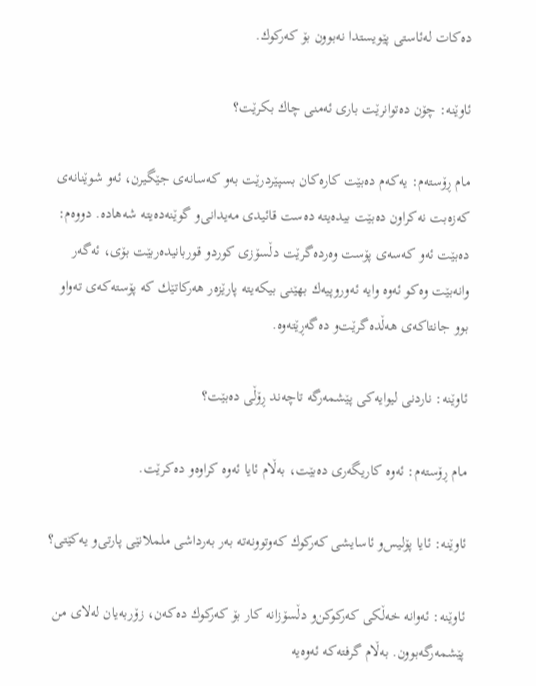ده‌كات له‌ئاستی‌ پێویستدا نه‌بوون بۆ كه‌ركوك.

ئاوێنه‌: چۆن ده‌توانرێت باری‌ ئه‌منی‌ چاك بكرێت؟

مام ڕۆسته‌م: یه‌كه‌م ده‌بێت كاره‌كان بسپێردرێت به‌و كه‌سانه‌ی‌ جێگیرن، ئه‌و شوێنانه‌ی‌ كه‌زه‌بت نه‌كراون ده‌بێت بیده‌یته‌ ده‌ست قائیدی‌ مه‌یدانی‌‌و گوێنه‌ده‌یته‌ شه‌هاده‌. دووه‌م: ده‌بێت ئه‌و كه‌سه‌ی‌ پۆست وه‌رده‌گرێت دڵسۆزی‌ كوردو قوربانیده‌ربێت بۆی‌، ئه‌گه‌ر وانه‌بێت وه‌كو ئه‌وه‌ وایه‌ ئه‌وروپیه‌ك بهێنی‌ بیكه‌یته‌ پارێزه‌ر هه‌ركاتێك كه‌ پۆسته‌كه‌ی‌ ته‌واو بوو جانتاكه‌ی‌ هه‌ڵده‌گرێت‌و ده‌گه‌ڕێته‌وه‌.

ئاوێنه‌: ناردنی‌ لیوایه‌كی‌ پێشمه‌رگه‌ تاچه‌ند ڕۆڵی‌ ده‌بێت؟

مام ڕۆسته‌م: ئه‌وه‌ كاریگه‌ری‌ ده‌بێت، به‌ڵام ئایا ئه‌وه‌ كراوه‌و ده‌كرێت.

ئاوێنه‌: ئایا پۆلیس‌و ئاسایشی‌ كه‌ركوك كه‌وتوونه‌ته‌ به‌ر به‌رداشی‌ ململانێی‌ پارتی‌‌و یه‌كێتی‌؟

ئاوێنه‌: ئه‌وانه‌ خه‌ڵكی‌ كه‌ركوكن‌و دڵسۆزانه‌ كار بۆ كه‌ركوك ده‌كه‌ن، زۆربه‌یان له‌لای‌ من پێشمه‌رگه‌بوون. به‌ڵام گرفته‌كه‌ ئه‌وه‌یه‌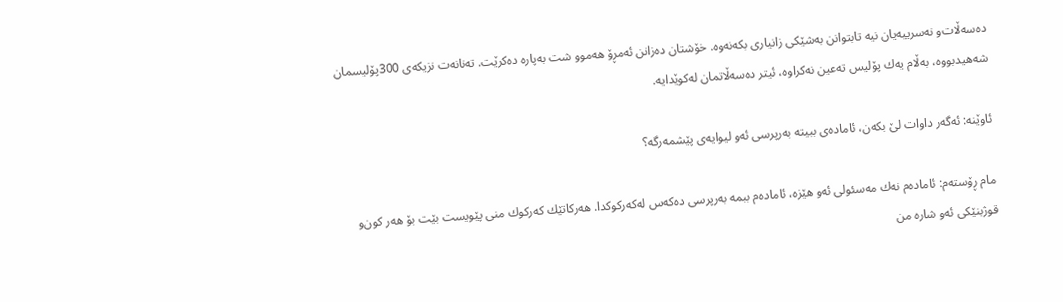ده‌سه‌ڵات‌و نه‌سرییه‌یان نیه‌ تابتوانن به‌شێكی‌ زانیاری‌ بكه‌نه‌وه‌. خۆشتان ده‌زانن ئه‌مڕۆ هه‌موو شت به‌پاره‌ ده‌كرێت. ته‌نانه‌ت نزیكه‌ی‌ 300پۆلیسمان شه‌هیدبووه‌، به‌ڵام یه‌ك پۆلیس ته‌عین نه‌كراوه‌، ئیتر ده‌سه‌ڵاتمان له‌كوێدایه‌.

ئاوێنه‌: ئه‌گه‌ر داوات لێ‌ بكه‌ن، ئاماده‌ی‌ ببیته‌ به‌رپرسی‌ ئه‌و لیوایه‌ی‌ پێشمه‌رگه‌؟

مام ڕۆسته‌م: ئاماده‌م نه‌ك مه‌سئولی‌ ئه‌و هێزه‌، ئاماده‌م ببمه‌ به‌رپرسی‌ ده‌كه‌س له‌كه‌ركوكدا. هه‌ركاتێك كه‌ركوك منی‌ پێویست بێت بۆ هه‌ر كون‌و قوژبنێكی‌ ئه‌و شاره‌ من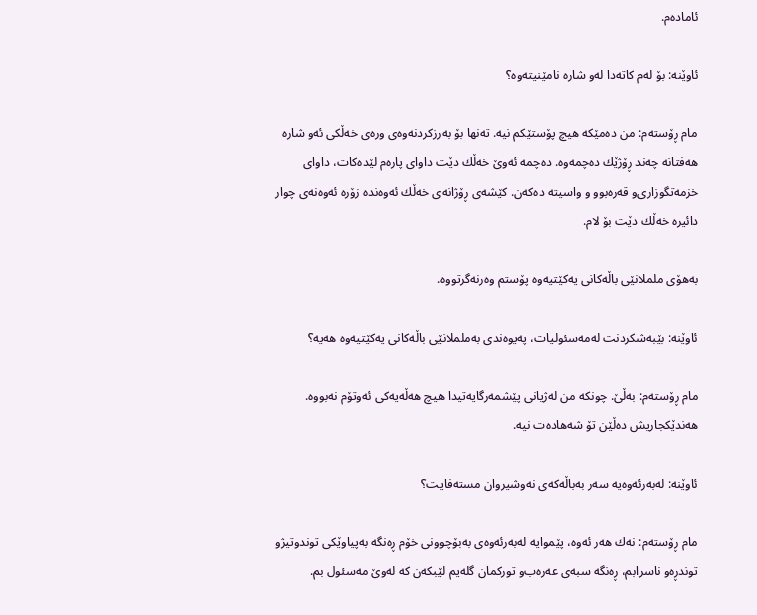ئاماده‌م.

ئاوێنه‌: بۆ له‌م كاته‌دا له‌و شاره‌ نامێنیته‌وه‌؟

مام ڕۆسته‌م: من ده‌مێكه‌ هیچ پۆستێكم نیه‌. ته‌نها بۆ به‌رزكردنه‌وه‌ی‌ وره‌ی‌ خه‌ڵكی‌ ئه‌و شاره‌ هه‌فتانه‌ چه‌ند ڕۆژێك ده‌چمه‌وه‌. ده‌چمه‌ ئه‌وێ‌ خه‌ڵك دێت داوای‌ پاره‌م لێده‌كات، داوای‌ خزمه‌تگوزاری‌‌و قه‌ره‌بوو و واسیته‌ ده‌كه‌ن. كێشه‌ی‌ ڕۆژانه‌ی‌ خه‌ڵك ئه‌وه‌نده‌ زۆره‌ ئه‌وه‌نه‌ی‌ چوار دائیره‌ خه‌ڵك دێت بۆ لام.

به‌هۆی‌ ململانێی‌ باڵه‌كانی‌ یه‌كێتیه‌وه‌ پۆستم وه‌رنه‌گرتووه‌.

ئاوێنه‌: بێبه‌شكردنت له‌مه‌سئولیات، په‌یوه‌ندی‌ به‌ململانێی‌ باڵه‌كانی‌ یه‌كێتیه‌وه‌ هه‌یه‌؟

مام ڕۆسته‌م: به‌ڵێ‌. چونكه‌ من له‌ژیانی‌ پێشمه‌رگایه‌تیدا هیچ هه‌ڵه‌یه‌كی‌ ئه‌وتۆم نه‌بووه‌. هه‌ندێكجاریش ده‌ڵێن تۆ شه‌هاده‌ت نیه‌.

ئاوێنه‌: له‌به‌رئه‌وه‌یه‌ سه‌ر به‌باڵه‌كه‌ی‌ نه‌وشیروان مسته‌فایت؟

مام ڕۆسته‌م: نه‌ك هه‌ر ئه‌وه‌، پێموایه‌ له‌به‌رئه‌وه‌ی‌ به‌بۆچوونی‌ خۆم ڕه‌نگه‌ به‌پیاوێكی‌ توندوتیژو توندڕه‌و ناسرابم، ڕه‌نگه‌ سبه‌ی‌ عه‌ره‌ب‌و توركمان گله‌یم لێبكه‌ن كه‌ له‌وێ‌ مه‌سئول بم.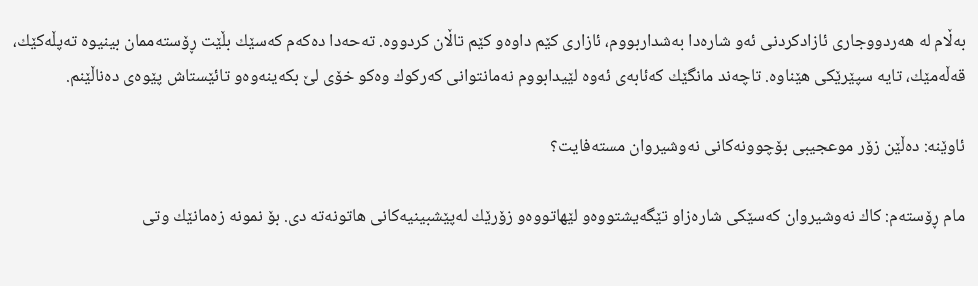به‌ڵام له‌ هه‌ردووجاری‌ ئازادكردنی‌ ئه‌و شاره‌دا به‌شداربووم، ئازاری‌ كێم داوه‌و كێم تاڵان كردووه‌. ته‌حه‌دا ده‌كه‌م كه‌سێك بڵێت ڕۆسته‌ممان بینیوه‌ ته‌پڵه‌كێك، قه‌ڵه‌مێك، تایه‌ سپێرێكی‌ هێناوه‌. تاچه‌ند مانگێك كه‌ئابه‌ی‌ ئه‌وه‌ لێیدابووم نه‌مانتوانی‌ كه‌ركوك وه‌كو خۆی‌ لێ‌ بكه‌ینه‌وه‌‌و تائێستاش پێوه‌ی‌ ده‌ناڵێنم.

ئاوێنه‌: ده‌ڵێن زۆر موعجیبی‌ بۆچوونه‌كانی‌ نه‌وشیروان مسته‌فایت؟

مام ڕۆسته‌م: كاك نه‌وشیروان كه‌سێكی‌ شاره‌زاو تێگه‌یشتووه‌و لێهاتووه‌و زۆرێك له‌پێشبینیه‌كانی‌ هاتونه‌ته‌ دی‌. بۆ نمونه‌ زه‌مانێك وتی‌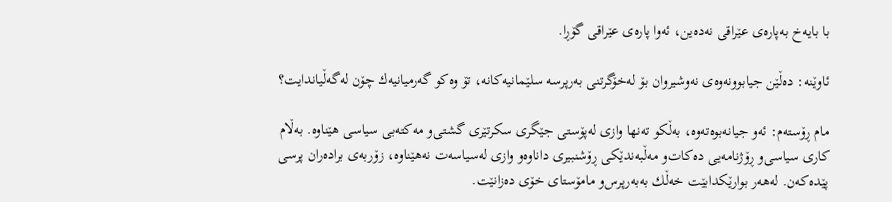با بایه‌خ به‌پاره‌ی‌ عێراقی‌ نه‌ده‌ین، ئه‌وا پاره‌ی‌ عێراقی‌ گۆڕا.

ئاوێنه‌: ده‌ڵێن جیابوونه‌وه‌ی‌ نه‌وشیروان بۆ له‌خۆگرتنی‌ به‌رپرسه‌ سلێمانیه‌كانه‌، تۆ وه‌كو گه‌رمیانیه‌ك چۆن له‌گه‌ڵیاندایت؟

مام ڕۆسته‌م: ئه‌و جیانه‌بوه‌ته‌وه‌، به‌ڵكو ته‌نها وازی‌ له‌پۆستی‌ جێگری‌ سكرتێری‌ گشتی‌‌و مه‌كته‌بی‌ سیاسی‌ هێناوه‌. به‌ڵام كاری‌ سیاسی‌‌و ڕۆژنامه‌یی‌ ده‌كات‌و مه‌ڵبه‌ندێكی‌ ڕۆشنبیری‌ داناوه‌و وازی‌ له‌سیاسه‌ت نه‌هێناوه‌، زۆربه‌ی‌ براده‌ران پرسی‌ پێده‌كه‌ن. له‌هه‌ر بوارێكدابێت خه‌ڵك به‌به‌رپرس‌و مامۆستای‌ خۆی‌ ده‌زانێت.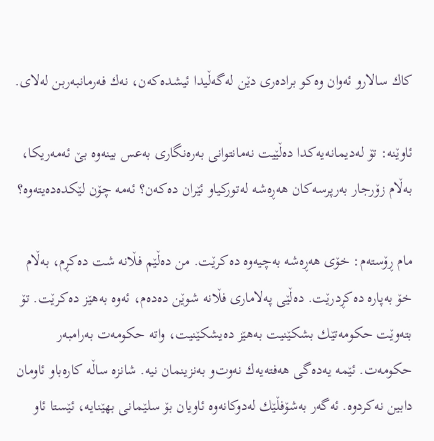كاك سالارو ئه‌وان وه‌كو براده‌ری‌ دێن له‌گه‌ڵیدا ئیشده‌كه‌ن، نه‌ك فه‌رمانبه‌ربن له‌لای‌.

ئاوێنه‌: تۆ له‌دیمانه‌یه‌كدا ده‌ڵێیت نه‌مانتوانی‌ به‌ره‌نگاری‌ به‌عس بینه‌وه‌ بێ‌ ئه‌مه‌ریكا، به‌ڵام زۆرجار به‌رپرسه‌كان هه‌ڕه‌شه‌ له‌توركیاو ئێران ده‌كه‌ن؟ ئه‌مه‌ چۆن لێكده‌ده‌یته‌وه‌؟

مام ڕۆسته‌م: خۆی‌ هه‌ڕه‌شه‌ به‌چیه‌وه‌ ده‌كرێت. من ده‌ڵێم فڵانه‌ شت ده‌كڕم، به‌ڵام خۆ به‌پاره‌ ده‌كڕدرێت. ده‌ڵێی‌ په‌لاماری‌ فڵانه‌ شوێن ده‌ده‌م، ئه‌وه‌ به‌هێز ده‌كرێت. تۆ بته‌وێت حكومه‌تێك بشكێنیت به‌هێز ده‌یشكێنیت، واته‌ حكومه‌ت به‌رامبه‌ر حكومه‌ت. ئێمه‌ یه‌ده‌گی‌ هه‌فته‌یه‌ك نه‌وت‌و به‌نزینمان نیه‌. شانزه‌ ساڵه‌ كاره‌باو ئاومان دابین نه‌كردوه‌. ئه‌گه‌ر به‌شۆفڵێك له‌دوكانه‌وه‌ ئاویان بۆ سلێمانی‌ بهێنایه‌، ئێستا ئاو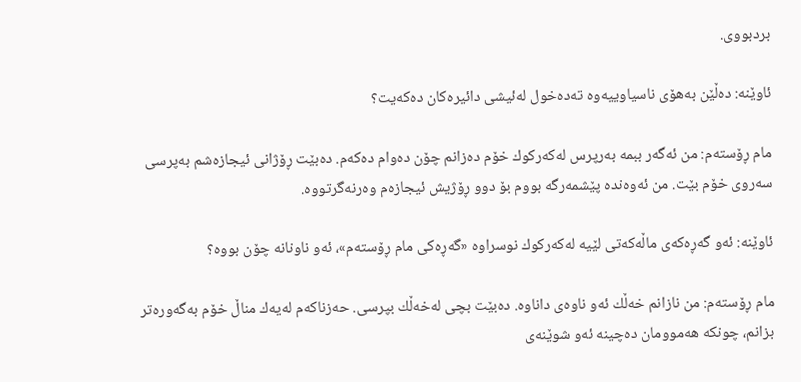بردبووی‌.

ئاوێنه‌: ده‌ڵێن به‌هۆی‌ ناسیاوییه‌وه‌ ته‌ده‌خول له‌ئیشی‌ دائیره‌كان ده‌كه‌یت؟

مام ڕۆسته‌م: من ئه‌گه‌ر ببمه‌ به‌رپرس له‌كه‌ركوك خۆم ده‌زانم چۆن ده‌وام ده‌كه‌م. ده‌بێت ڕۆژانی‌ ئیجازه‌شم به‌پرسی‌ سه‌روی‌ خۆم بێت. من ئه‌وه‌نده‌ پێشمه‌رگه‌ بووم بۆ دوو ڕۆژیش ئیجازه‌م وه‌رنه‌گرتووه‌.

ئاوێنه‌: ئه‌و گه‌ڕه‌كه‌ی‌ ماڵه‌كه‌تی‌ لێیه‌ له‌كه‌ركوك نوسراوه‌ «گه‌ڕه‌كی‌ مام ڕۆسته‌م»، ئه‌و ناونانه‌ چۆن بووه‌؟

مام ڕۆسته‌م: من نازانم خه‌ڵك ئه‌و ناوه‌ی‌ داناوه‌. ده‌بێت بچی‌ له‌خه‌ڵك بپرسی‌. حه‌زناكه‌م له‌یه‌ك مناڵ خۆم به‌گه‌وره‌تر بزانم، چونكه‌ هه‌موومان ده‌چینه‌ ئه‌و شوێنه‌ی‌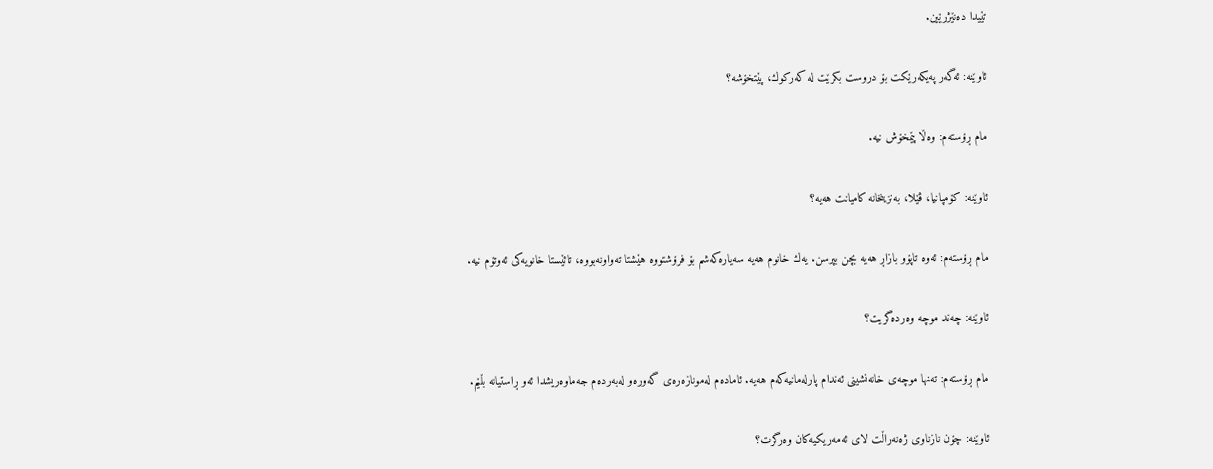تێیدا ده‌نێژرێین.

ئاوێنه‌: ئه‌گه‌ر په‌یكه‌رێكت بۆ دروست بكرێت له‌ كه‌ركوك، پێتخۆشه‌؟

مام ڕۆسته‌م: وه‌ڵا پێمخۆش نیه‌.

ئاوێنه‌: كۆمپانیا، ڤێلا، به‌نزینخانه‌ كامیانت هه‌یه‌؟

مام ڕۆسته‌م: ئه‌وه‌ تاپۆو بازاڕ هه‌یه‌ بچن بپرسن. یه‌ك خانوم هه‌یه‌ سه‌یاره‌كه‌شم بۆ فرۆشتووه‌ هێشتا ته‌واونه‌بووه‌، تائێستا خانویه‌كی‌ ئه‌وتۆم نیه‌.

ئاوێنه‌: چه‌ند موچه‌ وه‌رده‌گریت؟

مام ڕۆسته‌م: ته‌نها موچه‌ی‌ خانه‌نشینی‌ ئه‌ندام پارله‌مانیه‌كه‌م هه‌یه‌. ئاماده‌م له‌مونازه‌ره‌ی‌ گه‌وره‌و له‌به‌رده‌م جه‌ماوه‌ریشدا ئه‌و ڕاستیانه‌ بڵێم.

ئاوێنه‌: چۆن نازناوی‌ ژه‌نه‌راڵت لای‌ ئه‌مه‌ریكیه‌كان وه‌رگرت؟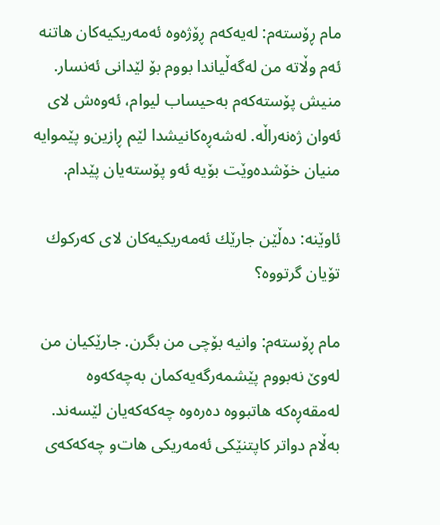مام ڕۆسته‌م: له‌یه‌كه‌م ڕۆژه‌وه‌ ئه‌مه‌ریكیه‌كان هاتنه‌ ئه‌م وڵاته‌ من له‌گه‌ڵیاندا بووم بۆ لێدانی‌ ئه‌نسار. منیش پۆسته‌كه‌م به‌حیساب لیوام، ئه‌وه‌ش لای‌ ئه‌وان ژه‌نه‌راڵه‌. له‌شه‌ڕه‌كانیشدا لێم ڕازین‌و پێموایه‌ منیان خۆشده‌وێت بۆیه‌ ئه‌و پۆسته‌یان پێدام.

ئاوێنه‌: ده‌ڵێن جارێك ئه‌مه‌ریكیه‌كان لای‌ كه‌ركوك تۆیان گرتووه‌؟

مام ڕۆسته‌م: وانیه‌ بۆچی‌ من بگرن. جارێكیان من له‌وێ‌ نه‌بووم پێشمه‌رگه‌یه‌كمان به‌چه‌كه‌وه‌ له‌مقه‌ڕه‌كه‌ هاتبووه‌ ده‌ره‌وه‌ چه‌كه‌كه‌یان لێسه‌ند. به‌ڵام دواتر كاپتنێكی‌ ئه‌مه‌ریكی‌ هات‌و چه‌كه‌كه‌ی‌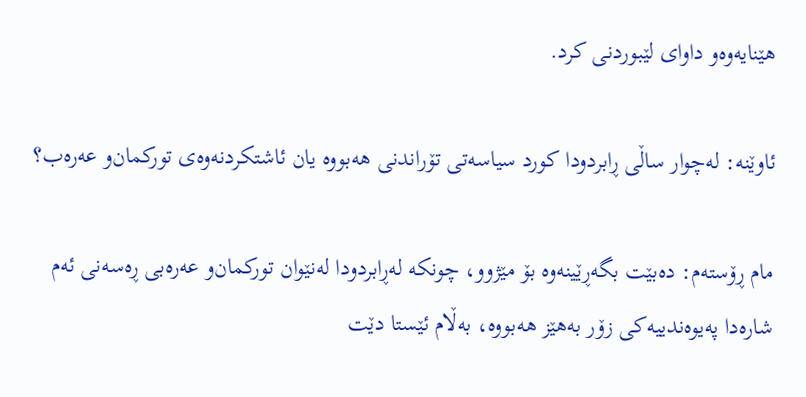هێنایه‌وه‌و داوای‌ لێبوردنی‌ كرد.

ئاوێنه‌: له‌چوار ساڵی‌ ڕابردودا كورد سیاسه‌تی‌ تۆراندنی‌ هه‌بووه‌ یان ئاشتكردنه‌وه‌ی‌ توركمان‌و عه‌ره‌ب؟

مام ڕۆسته‌م: ده‌بێت بگه‌ڕێینه‌وه‌ بۆ مێژوو، چونكه‌ له‌ڕابردودا له‌نێوان توركمان‌و عه‌ره‌بی‌ ڕه‌سه‌نی‌ ئه‌م شاره‌دا په‌یوه‌ندییه‌كی‌ زۆر به‌هێز هه‌بووه‌، به‌ڵام ئێستا دێت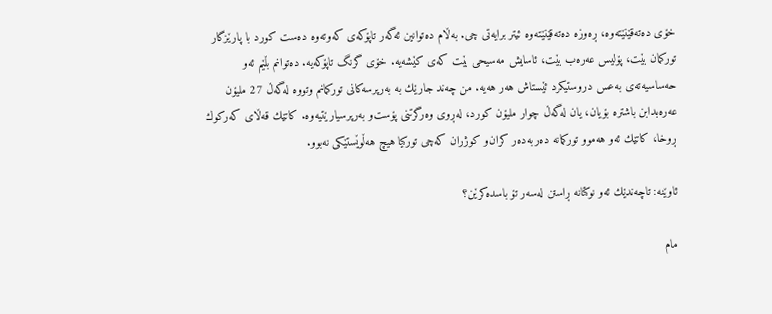خۆی‌ ده‌ته‌قێنێته‌وه‌، ڕه‌وزه‌ ده‌ته‌قێنێته‌وه‌ ئیتر برایه‌تی‌ چی‌. به‌ڵام ده‌توانین ئه‌گه‌ر تاپۆكه‌ی‌ كه‌وته‌وه‌ ده‌ست كورد با پارێزگار توركمان بێت، پۆلیس عه‌ره‌ب بێت، ئاسایش مه‌سیحی‌ بێت كه‌ی‌ كێشه‌یه‌. خۆی‌ گرنگ تاپۆكه‌یه‌. ده‌توانم بڵێم ئه‌و حه‌ساسیه‌ته‌ی‌ به‌عس دروستیكرد ئێستاش هه‌ر هه‌یه‌. من چه‌ند جارێك به‌ به‌رپرسه‌كانی‌ توركمانم وتووه‌ له‌گه‌ڵ 27 ملیۆن عه‌ره‌بدابن باشتره‌ بۆیان، یان له‌گه‌ڵ چوار ملیۆن كورد، له‌ڕوی‌ وه‌رگرتنی‌ پۆست‌و به‌رپرسیارێتیه‌وه‌. كاتێك قه‌ڵای‌ كه‌ركوك ڕوخا، كاتێك ئه‌و هه‌موو توركمانه‌ ده‌ربه‌ده‌ر كران‌و كوژران كه‌چی‌ توركیا هیچ هه‌ڵوێستێكی‌ نه‌بوو.

ئاوێنه‌: تاچه‌ندێك ئه‌و نوكتانه‌ ڕاستن له‌سه‌ر تۆ باسده‌كرێن؟

مام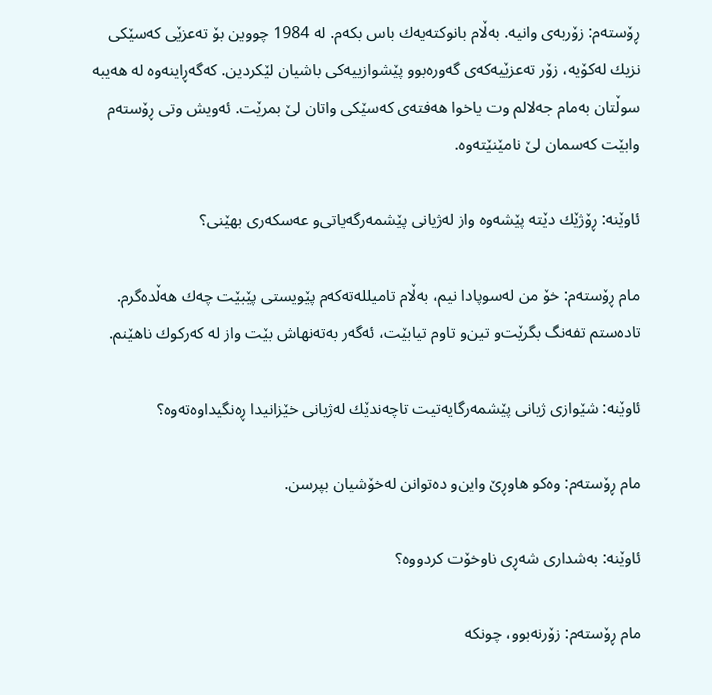ڕۆسته‌م: زۆربه‌ی‌ وانیه‌. به‌ڵام بانوكته‌یه‌ك باس بكه‌م. له‌ 1984 چووین بۆ ته‌عزێی‌ كه‌سێكی‌ نزیك له‌كۆیه‌، زۆر ته‌عزێیه‌كه‌ی‌ گه‌وره‌بوو پێشوازییه‌كی‌ باشیان لێكردین. كه‌گه‌ڕاینه‌وه‌ له‌ هه‌یبه‌ سوڵتان به‌مام جه‌لالم وت یاخوا هه‌فته‌ی‌ كه‌سێكی‌ واتان لێ‌ بمرێت. ئه‌ویش وتی‌ ڕۆسته‌م وابێت كه‌سمان لێ‌ نامێنێته‌وه‌.

ئاوێنه‌: ڕۆژێك دێته‌ پێشه‌وه‌ واز له‌ژیانی‌ پێشمه‌رگه‌یاتی‌‌و عه‌سكه‌ری‌ بهێنی‌؟

مام ڕۆسته‌م: خۆ من له‌سوپادا نیم، به‌ڵام تامیلله‌ته‌كه‌م پێویستی‌ پێبێت چه‌ك هه‌ڵده‌گرم. تاده‌ستم تفه‌نگ بگرێت‌و تین‌و تاوم تیابێت، ئه‌گه‌ر به‌ته‌نهاش بێت واز له‌ كه‌ركوك ناهێنم.

ئاوێنه‌: شێوازی‌ ژیانی‌ پێشمه‌رگایه‌تیت تاچه‌ندێك له‌ژیانی‌ خێزانیدا ڕه‌نگیداوه‌ته‌وه‌؟

مام ڕۆسته‌م: وه‌كو هاوڕێ‌ واین‌و ده‌توانن له‌خۆشیان بپرسن.

ئاوێنه‌: به‌شداری‌ شه‌ڕی‌ ناوخۆت كردووه‌؟

مام ڕۆسته‌م: زۆرنه‌بوو، چونكه‌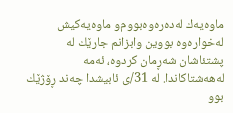ماوه‌یه‌ك له‌ده‌ره‌وه‌بووم‌و ماوه‌یه‌كیش له‌خواره‌وه‌ بووین وابزانم جارێك له‌ پشتئاشان شه‌ڕمان كردوه‌، ئه‌مه‌ له‌هه‌شتاكاندا. له‌ 31/ی‌ ئابیشدا چه‌ند ڕۆژێك بوو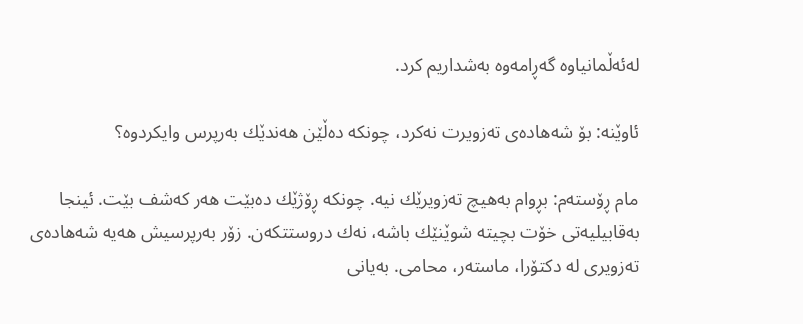له‌ئه‌ڵمانیاوه‌ گه‌ڕامه‌وه‌ به‌شداریم كرد.

ئاوێنه‌: بۆ شه‌هاده‌ی‌ ته‌زویرت نه‌كرد، چونكه‌ ده‌ڵێن هه‌ندێك به‌رپرس وایكردوه‌؟

مام ڕۆسته‌م: بڕوام به‌هیچ ته‌زویرێك نیه‌. چونكه‌ ڕۆژێك ده‌بێت هه‌ر كه‌شف بێت. ئینجا به‌قابیلیه‌تی‌ خۆت بچیته‌ شوێنێك باشه‌، نه‌ك دروستتكه‌ن. زۆر به‌رپرسیش هه‌یه‌ شه‌هاده‌ی‌ ته‌زویری‌ له‌ دكتۆرا، ماسته‌ر، محامی‌. به‌یانی‌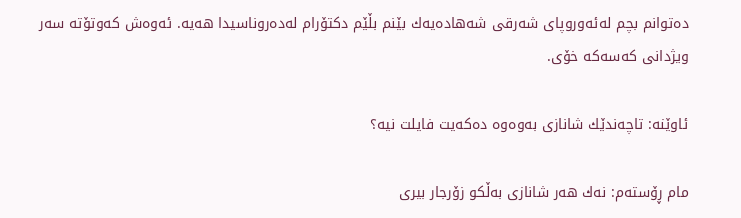ده‌توانم بچم له‌ئه‌وروپای‌ شه‌رقی‌ شه‌هاده‌یه‌ك بێنم بڵێم دكتۆرام له‌ده‌روناسیدا هه‌یه‌. ئه‌وه‌ش كه‌وتۆته‌ سه‌ر ویژدانی‌ كه‌سه‌كه‌ خۆی‌.

ئاوێنه‌: تاچه‌ندێك شانازی‌ به‌وه‌وه‌ ده‌كه‌یت فایلت نیه‌؟

مام ڕۆسته‌م: نه‌ك هه‌ر شانازی‌ به‌ڵكو زۆرجار بیری‌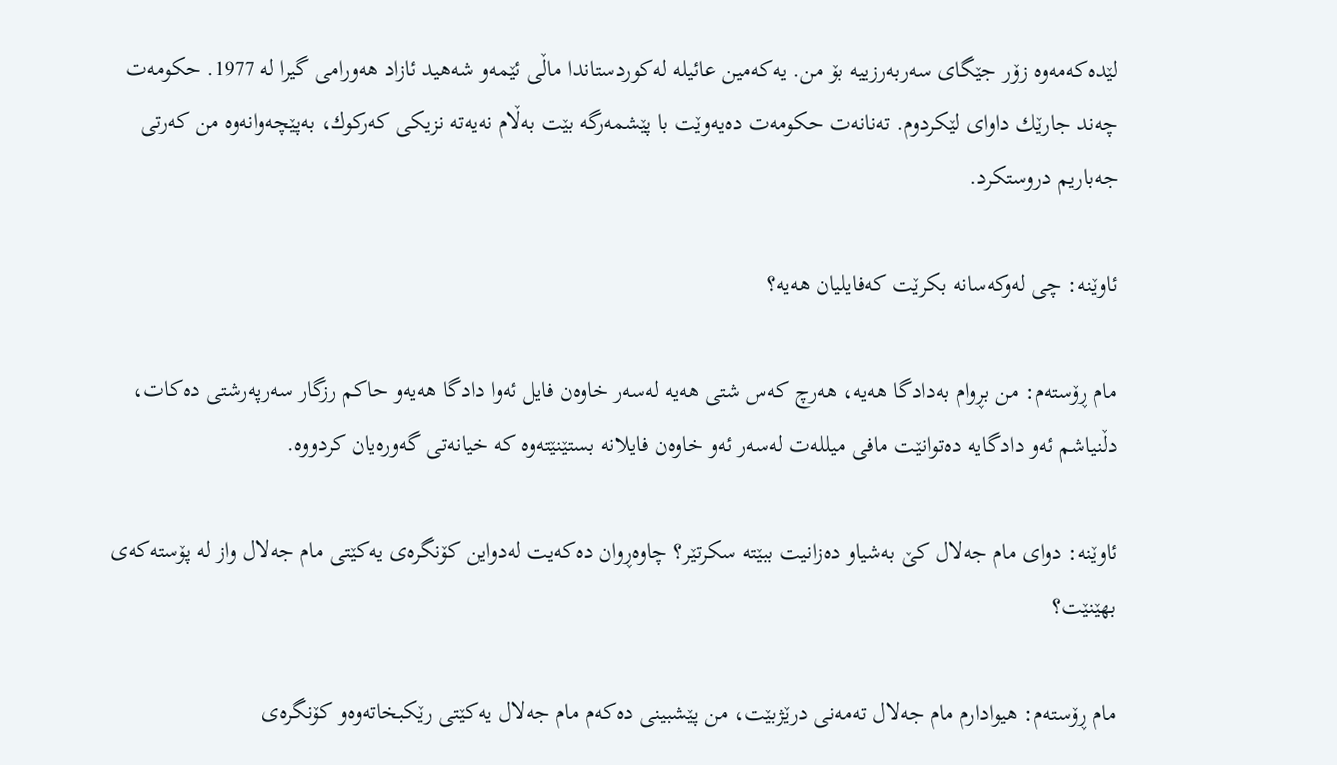لێده‌كه‌مه‌وه‌ زۆر جێگای‌ سه‌ربه‌رزییه‌ بۆ من. یه‌كه‌مین عائیله‌ له‌كوردستاندا ماڵی‌ ئێمه‌و شه‌هید ئازاد هه‌ورامی‌ گیرا له‌ 1977. حكومه‌ت چه‌ند جارێك داوای‌ لێكردوم. ته‌نانه‌ت حكومه‌ت ده‌یه‌وێت با پێشمه‌رگه‌ بێت به‌ڵام نه‌یه‌ته‌ نزیكی‌ كه‌ركوك، به‌پێچه‌وانه‌وه‌ من كه‌رتی‌ جه‌باریم دروستكرد.

ئاوێنه‌: چی‌ له‌وكه‌سانه‌ بكرێت كه‌فایلیان هه‌یه‌؟

مام ڕۆسته‌م: من بڕوام به‌دادگا هه‌یه‌، هه‌رچ كه‌س شتی‌ هه‌یه‌ له‌سه‌ر خاوه‌ن فایل ئه‌وا دادگا هه‌یه‌و حاكم رزگار سه‌رپه‌رشتی‌ ده‌كات، دڵنیاشم ئه‌و دادگایه‌ ده‌توانێت مافی‌ میلله‌ت له‌سه‌ر ئه‌و خاوه‌ن فایلانه‌ بستێنێته‌وه‌ كه‌ خیانه‌تی‌ گه‌وره‌یان كردووه‌.

ئاوێنه‌: دوای‌ مام جه‌لال كێ‌ به‌شیاو ده‌زانیت ببێته‌ سكرتێر؟ چاوه‌ڕوان ده‌كه‌یت له‌دواین كۆنگره‌ی‌ یه‌كێتی‌ مام جه‌لال واز له‌ پۆسته‌كه‌ی‌ بهێنێت؟

مام ڕۆسته‌م: هیوادارم مام جه‌لال ته‌مه‌نی‌ درێژبێت، من پێشبینی‌ ده‌كه‌م مام جه‌لال یه‌كێتی‌ رێكبخاته‌وه‌و كۆنگره‌ی‌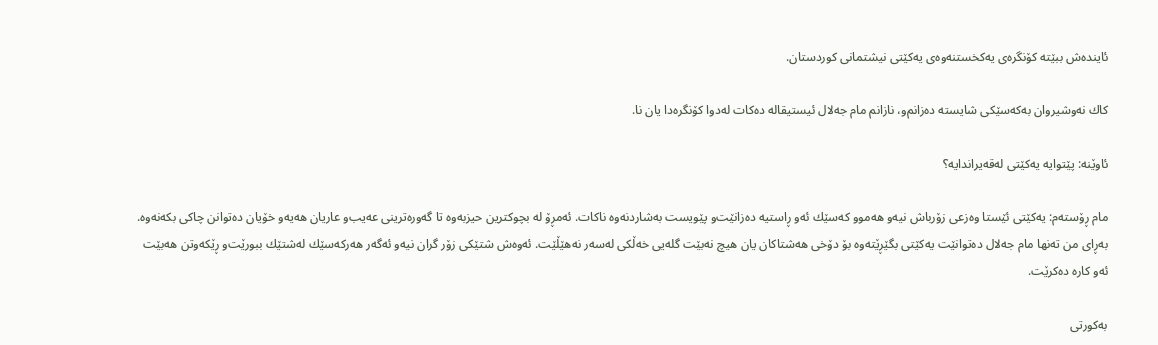ئاینده‌ش ببێته‌ كۆنگره‌ی‌ یه‌كخستنه‌وه‌ی‌ یه‌كێتی‌ نیشتمانی‌ كوردستان.

كاك نه‌وشیروان به‌كه‌سێكی‌ شایسته‌ ده‌زانم‌و، نازانم مام جه‌لال ئیستیقاله‌ ده‌كات له‌دوا كۆنگره‌دا یان نا.

ئاوێنه‌: پێتوایه‌ یه‌كێتی‌ له‌قه‌یراندایه‌؟

مام ڕۆسته‌م: یه‌كێتی‌ ئێستا وه‌زعی‌ زۆرباش نیه‌و هه‌موو كه‌سێك ئه‌و ڕاستیه‌ ده‌زانێت‌و پێویست به‌شاردنه‌وه‌ ناكات. ئه‌مڕۆ له‌ بچوكترین حیزبه‌وه‌ تا گه‌وره‌ترینی‌ عه‌یب‌و عاریان هه‌یه‌و خۆیان ده‌توانن چاكی‌ بكه‌نه‌وه‌. به‌ڕای‌ من ته‌نها مام جه‌لال ده‌توانێت یه‌كێتی‌ بگێڕێته‌وه‌ بۆ دۆخی‌ هه‌شتاكان یان هیچ نه‌بێت گله‌یی‌ خه‌ڵكی‌ له‌سه‌ر نه‌هێڵێت. ئه‌وه‌ش شتێكی‌ زۆر گران نیه‌و ئه‌گه‌ر هه‌ركه‌سێك له‌شتێك ببورێت‌و ڕێكه‌وتن هه‌بێت ئه‌و كاره‌ ده‌كرێت.

به‌كورتی‌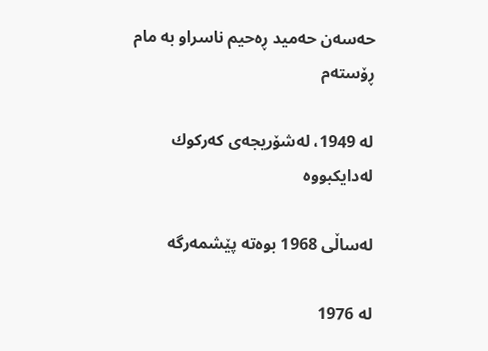حه‌سه‌ن حه‌مید ڕه‌حیم ناسراو به‌ مام ڕۆسته‌م

له‌ 1949، له‌شۆریجه‌ی‌ كه‌ركوك له‌دایكبووه‌

له‌ساڵی‌ 1968 بوه‌ته‌ پێشمه‌رگه‌

له‌ 1976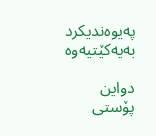په‌یوه‌ندیكرد به‌یه‌كێتیه‌وه‌

دواین پۆستی‌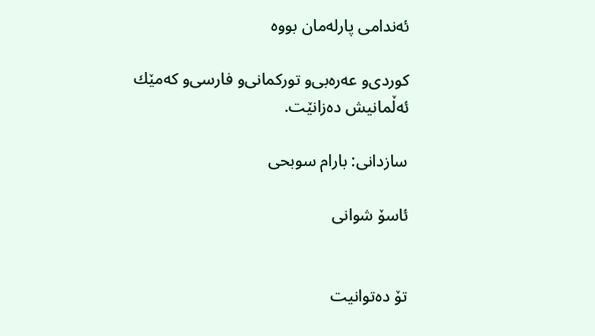ئه‌ندامی‌ پارله‌مان بووه‌

كوردی‌‌و عه‌ره‌بی‌‌و توركمانی‌‌و فارسی‌‌و كه‌مێك ئه‌ڵمانیش ده‌زانێت.

سازدانی‌: بارام سوبحی‌

ئاسۆ شوانی‌


تۆ ده‌توانیت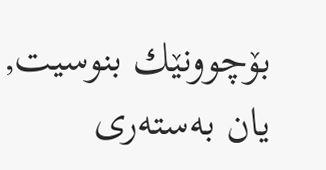بۆچوونێك بنوسیت, یان به‌سته‌ری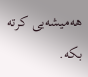هه‌میشه‌یی كرته‌ بكه‌.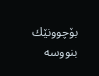بۆچوونێك بنووسه‌